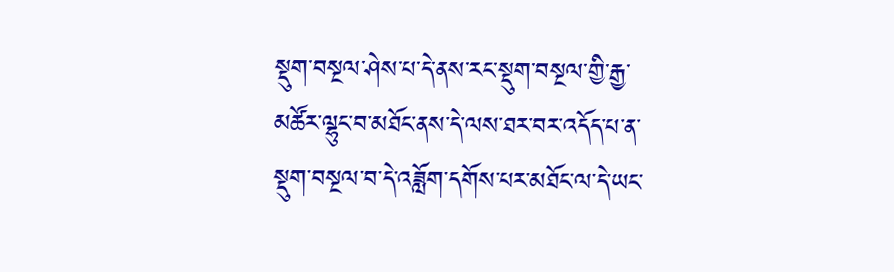སྡུག་བསྔལ་ཤེས་པ་དེ་ནས་རང་སྡུག་བསྔལ་གྱི་རྒྱ་མཚོར་ལྷུང་བ་མཐོང་ནས་དེ་ལས་ཐར་བར་འདོད་པ་ན་སྡུག་བསྔལ་བ་དེ་འཟློག་དགོས་པར་མཐོང་ལ་དེ་ཡང་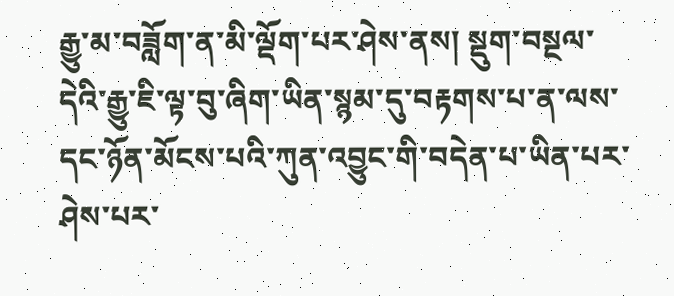རྒྱུ་མ་བཟློག་ན་མི་ལྡོག་པར་ཤེས་ནས། སྡུག་བསྔལ་དེའི་རྒྱུ་ཇི་ལྟ་བུ་ཞིག་ཡིན་སྙམ་དུ་བརྟགས་པ་ན་ལས་དང་ཉོན་མོངས་པའི་ཀུན་འབྱུང་གི་བདེན་པ་ཡིན་པར་ཤེས་པར་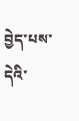བྱེད་པས་དེའི་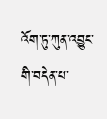འོག་ཏུ་ཀུན་འབྱུང་གི་བདེན་པ་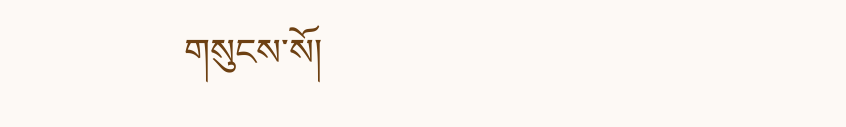གསུངས་སོ།